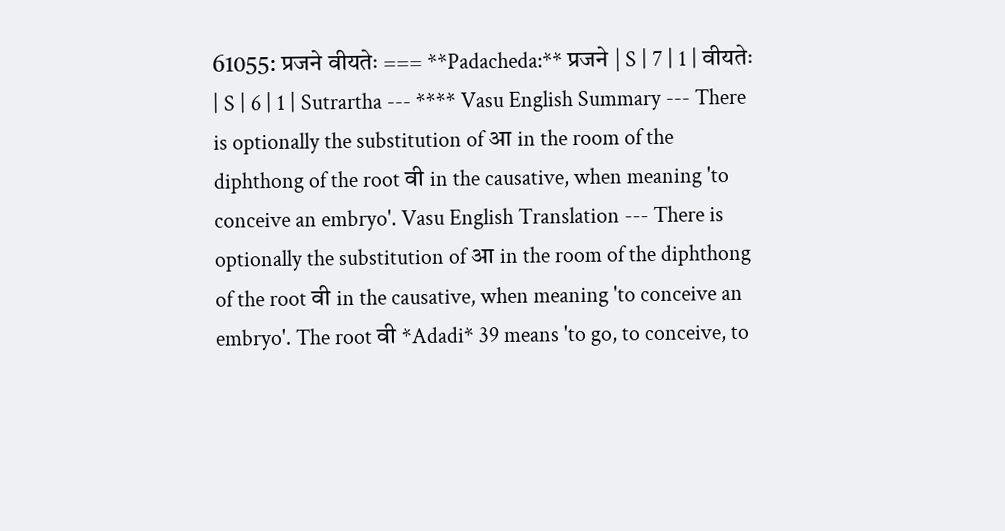61055: प्रजने वीयतेः === **Padacheda:** प्रजने | S | 7 | 1 | वीयतेः | S | 6 | 1 | Sutrartha --- **** Vasu English Summary --- There is optionally the substitution of आ in the room of the diphthong of the root वी in the causative, when meaning 'to conceive an embryo'. Vasu English Translation --- There is optionally the substitution of आ in the room of the diphthong of the root वी in the causative, when meaning 'to conceive an embryo'. The root वी *Adadi* 39 means 'to go, to conceive, to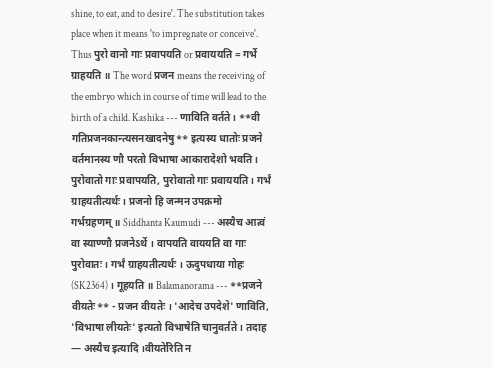shine, to eat, and to desire'. The substitution takes place when it means 'to impregnate or conceive'. Thus पुरो वानो गाः प्रवापयति or प्रवाययति = गर्भे ग्राहयति ॥ The word प्रजन means the receiving of the embryo which in course of time will lead to the birth of a child. Kashika --- णाविति वर्तते। **वी गतिप्रजनकान्त्यसनखादनेषु** इत्यस्य धातोः प्रजने वर्तमानस्य णौ परतो विभाषा आकारादेशो भवति। पुरोवातो गाः प्रवापयति, पुरोवातो गाः प्रवाययति। गर्भं ग्राहयतीत्यर्थः। प्रजनो हि जन्मन उपक्रमो गर्भग्रहणम्॥ Siddhanta Kaumudi --- अस्यैच आत्वं वा स्याण्णौ प्रजनेऽर्थे । वापयति वाययति वा गाः पुरोवातः । गर्भं ग्राहयतीत्यर्थः । ऊदुपधाया गोहः (SK2364) । गूहयति ॥ Balamanorama --- **प्रजने वीयतेः** - प्रजन वीयतेः । 'आदेच उपदेशे' णाविति, 'विभाषा लीयतेः' इत्यतो विभाषेति चानुवर्तते । तदाह — अस्यैच इत्यादि ।वीयते॑रिति न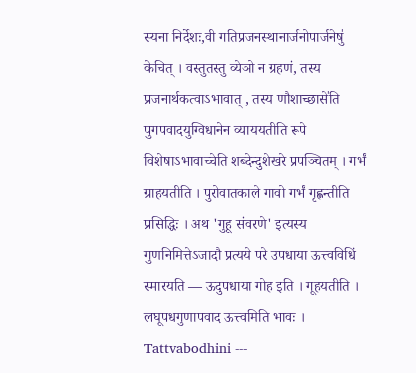स्यना निर्देशः,वी गतिप्रजनस्थानार्जनोपार्जनेषु॑ केचित् । वस्तुतस्तु व्येञो न ग्रहणं, तस्य प्रजनार्थकत्वाऽभावात् , तस्य णौशाच्छासे॑ति पुगपवादयुग्विधानेन व्याययतीति रूपे विशेषाऽभावाच्चेति शब्देन्दुशेखरे प्रपञ्चितम् । गर्भं ग्राहयतीति । पुरोवातकाले गावो गर्भं गृह्णन्तीति प्रसिद्धिः । अथ 'गुहू संवरणे' इत्यस्य गुणनिमित्तेऽजादौ प्रत्यये परे उपधाया ऊत्त्वविधिं स्मारयति — ऊदुपधाया गोह इति । गूहयतीति । लघूपधगुणापवाद ऊत्त्वमिति भावः । Tattvabodhini ---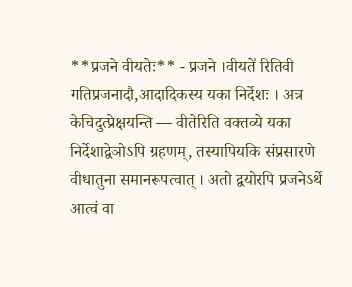**प्रजने वीयतेः** - प्रजने ।वीयते॑ रितिवी गतिप्रजनादौ,आदादिकस्य यका निर्देशः । अत्र केचिदुत्प्रेक्षयन्ति — वीतेरिति वक्तव्ये यका निर्देशाद्वेञोऽपि ग्रहणम्, तस्यापियकि संप्रसारणे वीधातुना समानरूपत्वात् । अतो द्वयोरपि प्रजनेऽर्थे आत्वं वा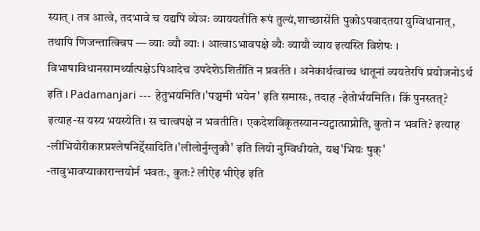स्यात् । तत्र आत्वे, तदभावे च यद्यपि व्येञः व्याययतीति रूपं तुल्यं,शाच्छासे॑ति पुकोऽपवादतया युग्विधानात्, तथापि णिजन्तात्क्विप — व्याः व्यौ व्याः । आत्वाऽभावपक्षे व्यैः व्यायौ व्याय इत्यस्ति विशेषः । विभाषाविधानसामर्थ्यात्पक्षेऽपिआदेच उपदेशेऽशिती॑ति न प्रवर्तते । अनेकार्थत्वाच्च धातूनां व्ययतेरपि प्रयोजनोऽर्थ इति । Padamanjari --- हेतुभयमिति।'पञ्चमी भयेन' इति समासः, तदाह -हेतोर्भयमिति। किं पुनस्तत्? इत्याह-स यस्य भयस्येति। स चात्वपक्षे न भवतीति। एकदेशविकृतस्यानन्यट्वात्प्राप्नोति, कुतो न भवति? इत्याह -लीभियोरीकारप्रश्लेषनिर्द्देसादिति।'लीलोर्नुग्लुकौ' इति लियो नुग्विधीयते, यश्च'भियः षुक्' -तावुभावप्याकारान्तयोर्न भवतः, कुतः? लीऐइ भीऐइ इति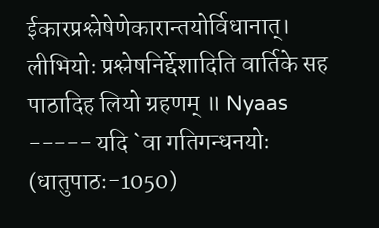ईकारप्रश्लेषेणेकारान्तयोर्विधानात्। लीभियोः प्रश्लेषनिर्द्देशादिति वार्तिके सह पाठादिह लियो ग्रहणम् ॥ Nyaas ----- यदि `वा गतिगन्धनयोः (धातुपाठः-1050)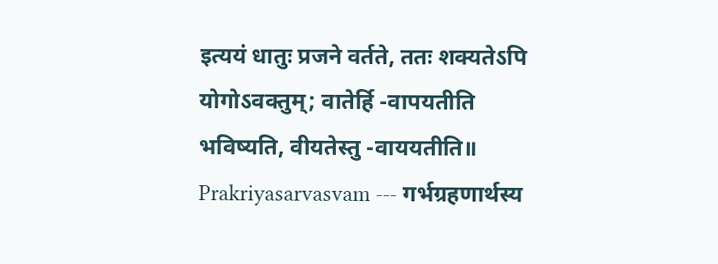इत्ययं धातुः प्रजने वर्तते, ततः शक्यतेऽपि योगोऽवक्तुम्; वातेर्हि -वापयतीति भविष्यति, वीयतेस्तु -वाययतीति॥ Prakriyasarvasvam --- गर्भग्रहणार्थस्य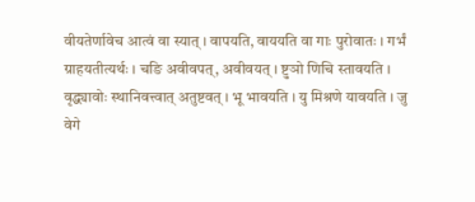वीयतेर्णावेच आत्वं वा स्यात् । वापयति, वाययति वा गाः पुरोवातः । गर्भं ग्राहयतीत्यर्थः । चङि अवीवपत्, अवीवयत् । ष्टुञो णिचि स्तावयति । वृद्ध्यावोः स्थानिवत्त्वात् अतुष्टवत् । भू भावयति । यु मिश्रणे यावयति । जु वेगे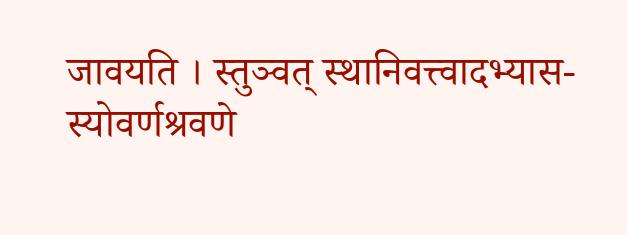जावयति । स्तुञ्वत् स्थानिवत्त्वादभ्यास- स्योवर्णश्रवणे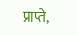प्राप्ते,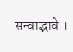सन्वाद्भावे ।